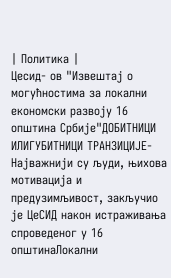| Политика |
Цесид- ов "Извештај о могућностима за локални економски развоју 16 општина Србије"ДОБИТНИЦИ ИЛИГУБИТНИЦИ ТРАНЗИЦИЈЕ-Најважнији су људи, њихова мотивација и предузимљивост, закључио је ЦеСИД након истраживања спроведеног у 16 општинаЛокални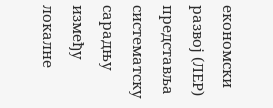економски развој (ЛЕР) представља систематску сарадњу између локалне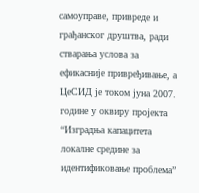самоуправе, привреде и грађанског друштва, ради стварања услова за ефикасније привређивање, а ЦеСИД је током јуна 2007. године у оквиру пројекта “Изградња капацитета локалне средине за идентификовање проблема”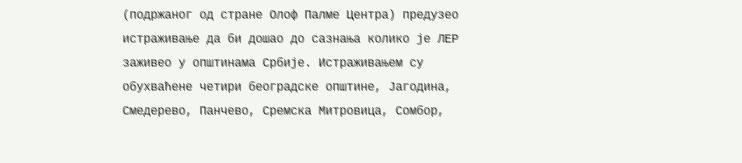(подржаног од стране Олоф Палме Центра) предузео истраживање да би дошао до сазнања колико је ЛЕР заживео у општинама Србије. Истраживањем су обухваћене четири београдске општине, Јагодина, Смедерево, Панчево, Сремска Митровица, Сомбор,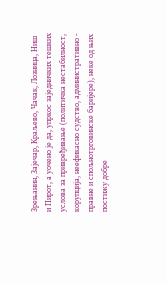Зрењанин, Зајечар, Краљево, Чачак, Лозница, Ниш и Пирот, а уочено је да, упркос заједничких тешких услова за привређивање (политичка нестабилност, корупција, неефикасно судство, административно - правне и спољнотрговинске баријере), неке од њих постижу добре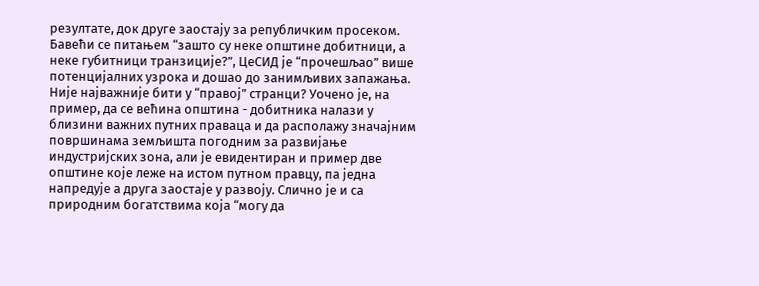резултате, док друге заостају за републичким просеком. Бавећи се питањем “зашто су неке општине добитници, а неке губитници транзиције?”, ЦеСИД је “прочешљао” више потенцијалних узрока и дошао до занимљивих запажања. Није најважније бити у “правој” странци? Уочено је, на пример, да се већина општина - добитника налази у близини важних путних праваца и да располажу значајним површинама земљишта погодним за развијање индустријских зона, али је евидентиран и пример две општине које леже на истом путном правцу, па једна напредује а друга заостаје у развоју. Слично је и са природним богатствима која “могу да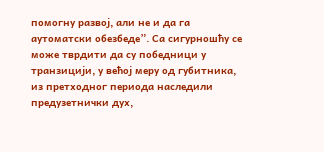помогну развој, али не и да га аутоматски обезбеде”. Са сигурношћу се може тврдити да су победници у транзицији, у већој меру од губитника, из претходног периода наследили предузетнички дух,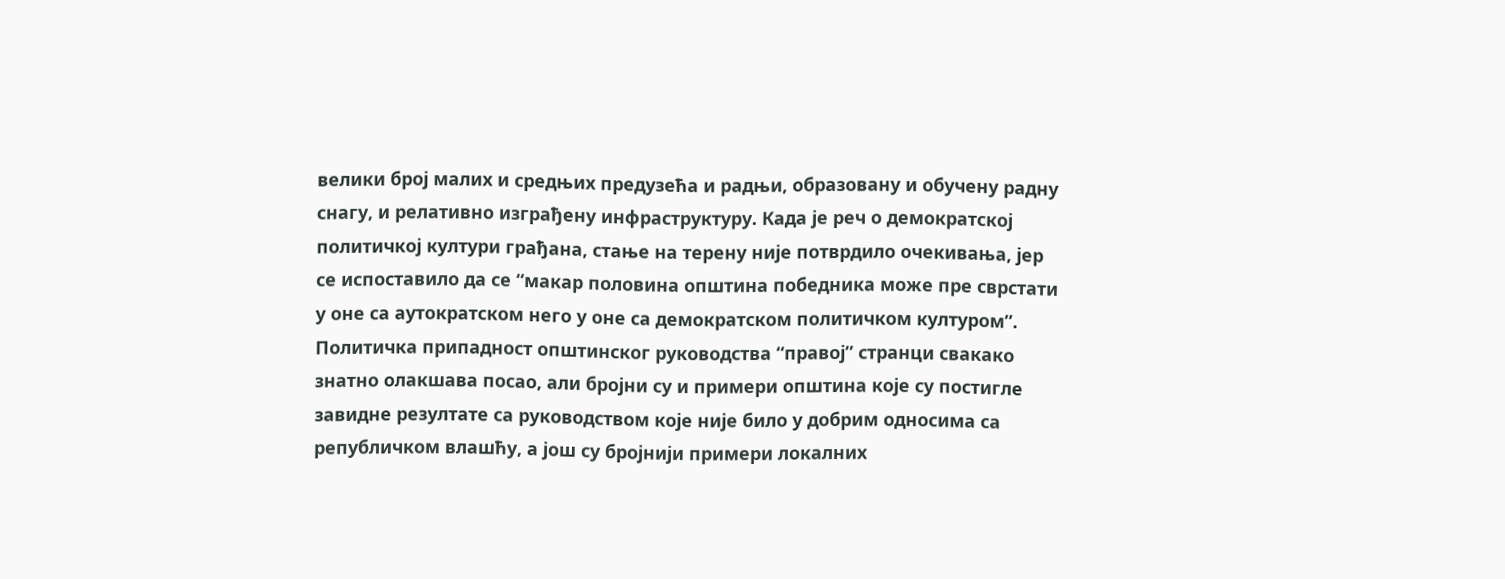велики број малих и средњих предузећа и радњи, образовану и обучену радну снагу, и релативно изграђену инфраструктуру. Када је реч о демократској политичкој култури грађана, стање на терену није потврдило очекивања, јер се испоставило да се “макар половина општина победника може пре сврстати у оне са аутократском него у оне са демократском политичком културом”. Политичка припадност општинског руководства “правој” странци свакако знатно олакшава посао, али бројни су и примери општина које су постигле завидне резултате са руководством које није било у добрим односима са републичком влашћу, а још су бројнији примери локалних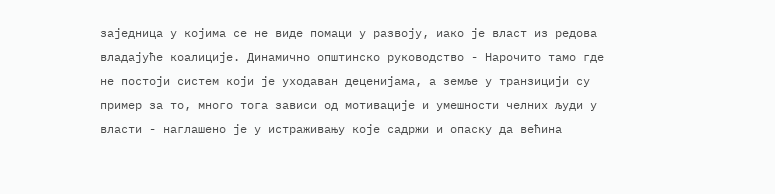заједница у којима се не виде помаци у развоју, иако је власт из редова владајуће коалиције. Динамично општинско руководство - Нарочито тамо где не постоји систем који је уходаван деценијама, а земље у транзицији су пример за то, много тога зависи од мотивације и умешности челних људи у власти - наглашено је у истраживању које садржи и опаску да већина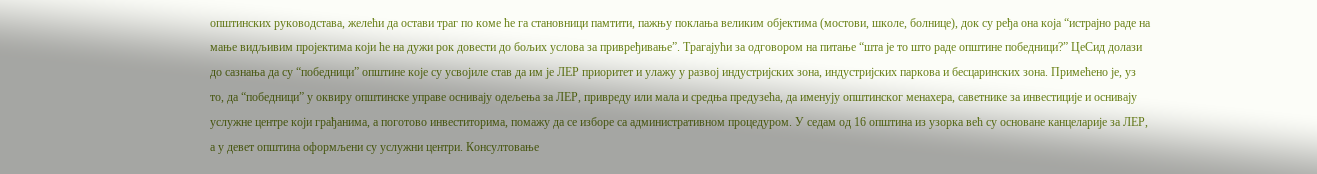општинских руководстава, желећи да остави траг по коме ће га становници памтити, пажњу поклања великим објектима (мостови, школе, болнице), док су ређа она која “истрајно раде на мање видљивим пројектима који ће на дужи рок довести до бољих услова за привређивање”. Трагајући за одговором на питање “шта је то што раде општине победници?” ЦеСид долази до сазнања да су “победници” општине које су усвојиле став да им је ЛЕР приоритет и улажу у развој индустријских зона, индустријских паркова и бесцаринских зона. Примећено је, уз то, да “победници” у оквиру општинске управе оснивају одељења за ЛЕР, привреду или мала и средња предузећа, да именују општинског менаxера, саветнике за инвестиције и оснивају услужне центре који грађанима, а поготово инвеститорима, помажу да се изборе са административном процедуром. У седам од 16 општина из узорка већ су основане канцеларије за ЛЕР, а у девет општина оформљени су услужни центри. Консултовање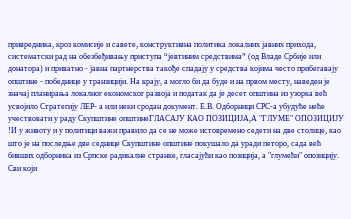привредника, кроз комисије и савете, конструктивна политика локалних јавних прихода, систематски рад на обезбеђивању приступа “јевтиним средствима” (од Владе Србије или донатора) и приватно - јавна партнерства такође спадају у средства којима често прибегавају општине - победнице у транзицији. На крају, а могло би да буде и на првом месту, наведен је значај планирања локалног економског развоја и податак да је десет општина из узорка већ усвојило Стратегију ЛЕР- а или неки сродан документ. Е.В. Одборници СРС-а убудуће неће учествовати у раду Скупштине општинеГЛАСАЈУ КАО ПОЗИЦИЈА,А "ГЛУМЕ" ОПОЗИЦИЈУ !И у животу и у политици важи правило да се не може истовремено седети на две столице, као што је на последње две седнице Скупштине општине покушало да уради петоро, сада већ бивших одборника из Српске радикалне странке, гласајући као позиција, а "глумећи" опозицију. Сви који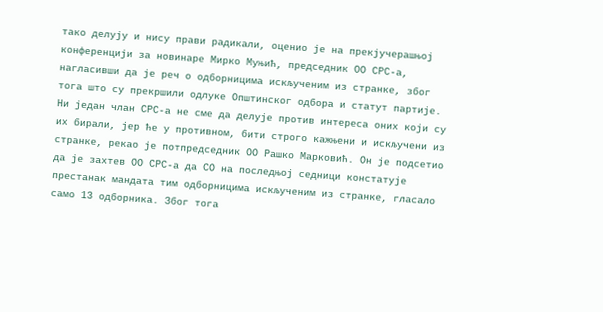тако делују и нису прави радикали, оценио је на прекјучерашњој конференцији за новинаре Мирко Муњић, председник ОО СРС-а, нагласивши да је реч о одборницима искљученим из странке, због тога што су прекршили одлуке Општинског одбора и статут партије. Ни један члан СРС-а не сме да делује против интереса оних који су их бирали, јер ће у противном, бити строго кажњени и искључени из странке, рекао је потпредседник ОО Рашко Марковић. Он је подсетио да је захтев ОО СРС-а да СО на последњој седници констатује престанак мандата тим одборницима искљученим из странке, гласало само 13 одборника. Због тога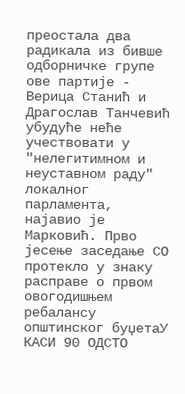преостала два радикала из бивше одборничке групе ове партије - Верица Станић и Драгослав Танчевић убудуће неће учествовати у "нелегитимном и неуставном раду" локалног парламента, најавио је Марковић. Прво јесење заседање СО протекло у знаку расправе о првом овогодишњем ребалансу општинског буџетаУ КАСИ 90 ОДСТО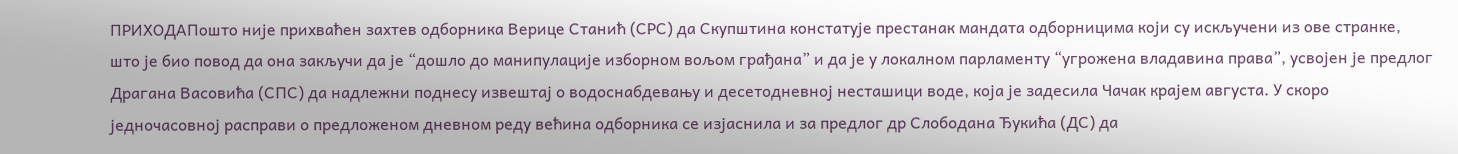ПРИХОДАПошто није прихваћен захтев одборника Верице Станић (СРС) да Скупштина констатује престанак мандата одборницима који су искључени из ове странке, што је био повод да она закључи да је “дошло до манипулације изборном вољом грађана” и да је у локалном парламенту “угрожена владавина права”, усвојен је предлог Драгана Васовића (СПС) да надлежни поднесу извештај о водоснабдевању и десетодневној несташици воде, која је задесила Чачак крајем августа. У скоро једночасовној расправи о предложеном дневном реду већина одборника се изјаснила и за предлог др Слободана Ђукића (ДС) да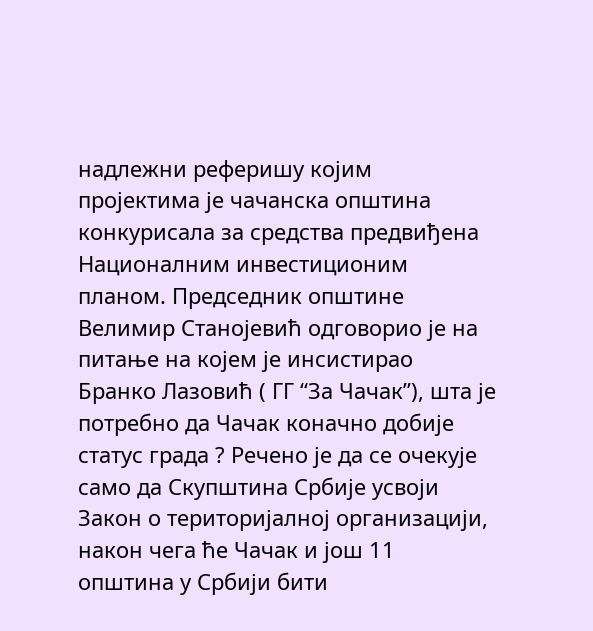надлежни реферишу којим пројектима је чачанска општина конкурисала за средства предвиђена Националним инвестиционим планом. Председник општине Велимир Станојевић одговорио је на питање на којем је инсистирао Бранко Лазовић ( ГГ “За Чачак”), шта је потребно да Чачак коначно добије статус града ? Речено је да се очекује само да Скупштина Србије усвоји Закон о територијалној организацији, након чега ће Чачак и још 11 општина у Србији бити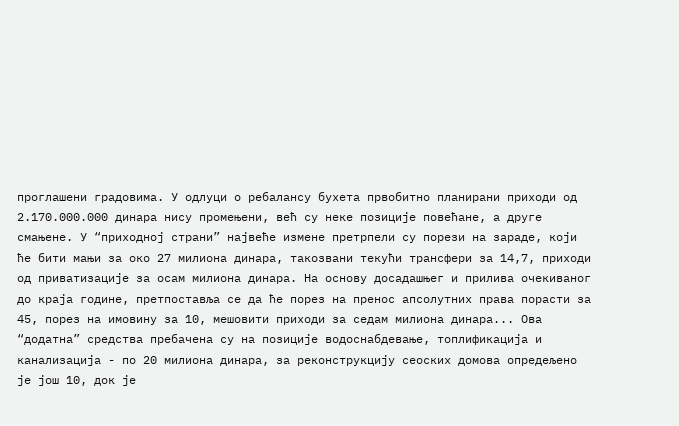проглашени градовима. У одлуци о ребалансу буxета првобитно планирани приходи од 2.170.000.000 динара нису промењени, већ су неке позиције повећане, а друге смањене. У “приходној страни” највеће измене претрпели су порези на зараде, који ће бити мањи за око 27 милиона динара, такозвани текући трансфери за 14,7, приходи од приватизације за осам милиона динара. На основу досадашњег и прилива очекиваног до краја године, претпоставља се да ће порез на пренос апсолутних права порасти за 45, порез на имовину за 10, мешовити приходи за седам милиона динара... Ова “додатна” средства пребачена су на позиције водоснабдевање, топлификација и канализација - по 20 милиона динара, за реконструкцију сеоских домова опредељено је још 10, док је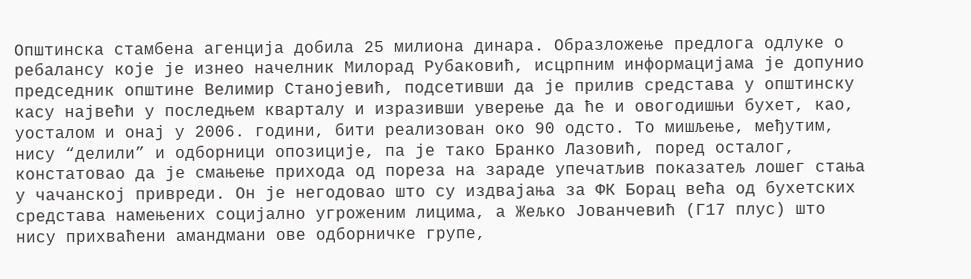Општинска стамбена агенција добила 25 милиона динара. Образложење предлога одлуке о ребалансу које је изнео начелник Милорад Рубаковић, исцрпним информацијама је допунио председник општине Велимир Станојевић, подсетивши да је прилив средстава у општинску касу највећи у последњем кварталу и изразивши уверење да ће и овогодишњи буxет, као, уосталом и онај у 2006. години, бити реализован око 90 одсто. То мишљење, међутим, нису “делили” и одборници опозиције, па је тако Бранко Лазовић, поред осталог, констатовао да је смањење прихода од пореза на зараде упечатљив показатељ лошег стања у чачанској привреди. Он је негодовао што су издвајања за ФК Борац већа од буxетских средстава намењених социјално угроженим лицима, а Жељко Јованчевић (Г17 плус) што нису прихваћени амандмани ове одборничке групе,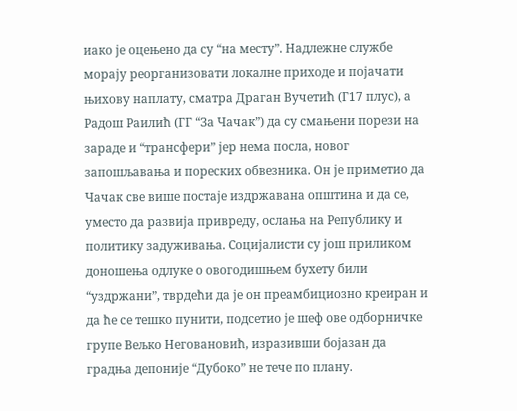иако је оцењено да су “на месту”. Надлежне службе морају реорганизовати локалне приходе и појачати њихову наплату, сматра Драган Вучетић (Г17 плус), а Радош Раилић (ГГ “За Чачак”) да су смањени порези на зараде и “трансфери” јер нема посла, новог запошљавања и пореских обвезника. Он је приметио да Чачак све више постаје издржавана општина и да се, уместо да развија привреду, ослања на Републику и политику задуживања. Социјалисти су још приликом доношења одлуке о овогодишњем буxету били “уздржани”, тврдећи да је он преамбициозно креиран и да ће се тешко пунити, подсетио је шеф ове одборничке групе Вељко Неговановић, изразивши бојазан да градња депоније “Дубоко” не тече по плану.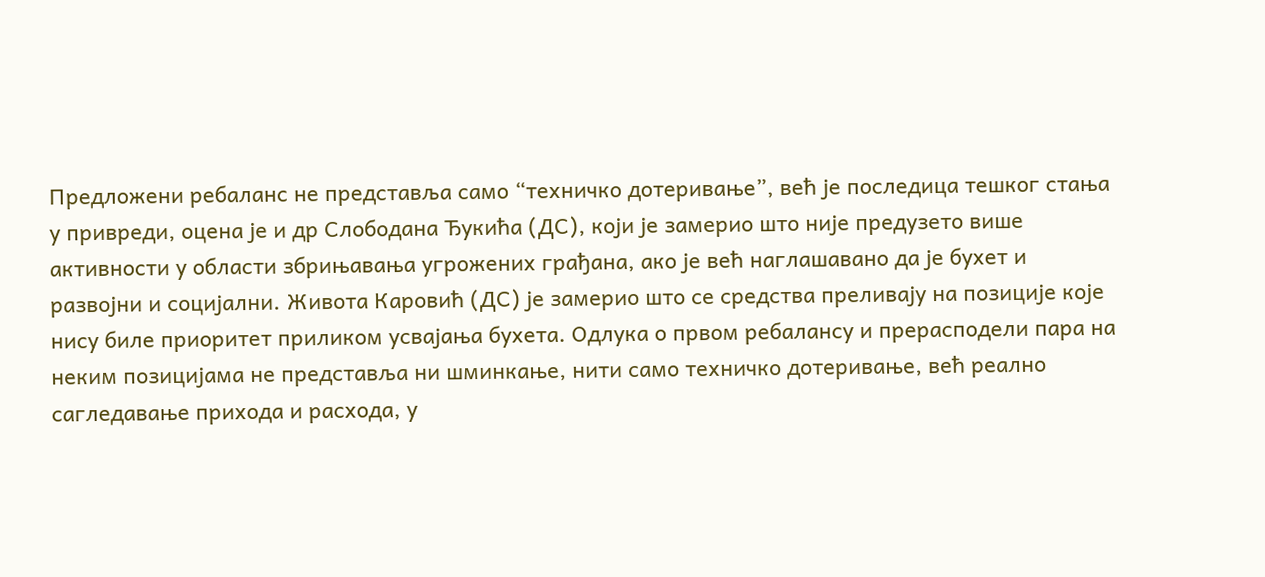Предложени ребаланс не представља само “техничко дотеривање”, већ је последица тешког стања у привреди, оцена је и др Слободана Ђукића (ДС), који је замерио што није предузето више активности у области збрињавања угрожених грађана, ако је већ наглашавано да је буxет и развојни и социјални. Живота Каровић (ДС) је замерио што се средства преливају на позиције које нису биле приоритет приликом усвајања буxета. Одлука о првом ребалансу и прерасподели пара на неким позицијама не представља ни шминкање, нити само техничко дотеривање, већ реално сагледавање прихода и расхода, у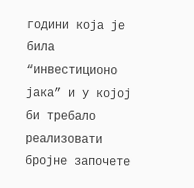години која је била “инвестиционо јака” и у којој би требало реализовати бројне започете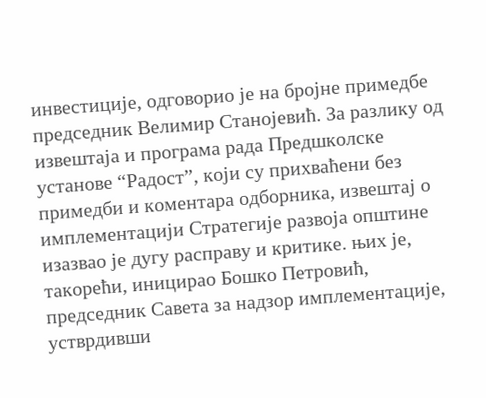инвестиције, одговорио је на бројне примедбе председник Велимир Станојевић. За разлику од извештаја и програма рада Предшколске установе “Радост”, који су прихваћени без примедби и коментара одборника, извештај о имплементацији Стратегије развоја општине изазвао је дугу расправу и критике. њих је, такорећи, иницирао Бошко Петровић, председник Савета за надзор имплементације, устврдивши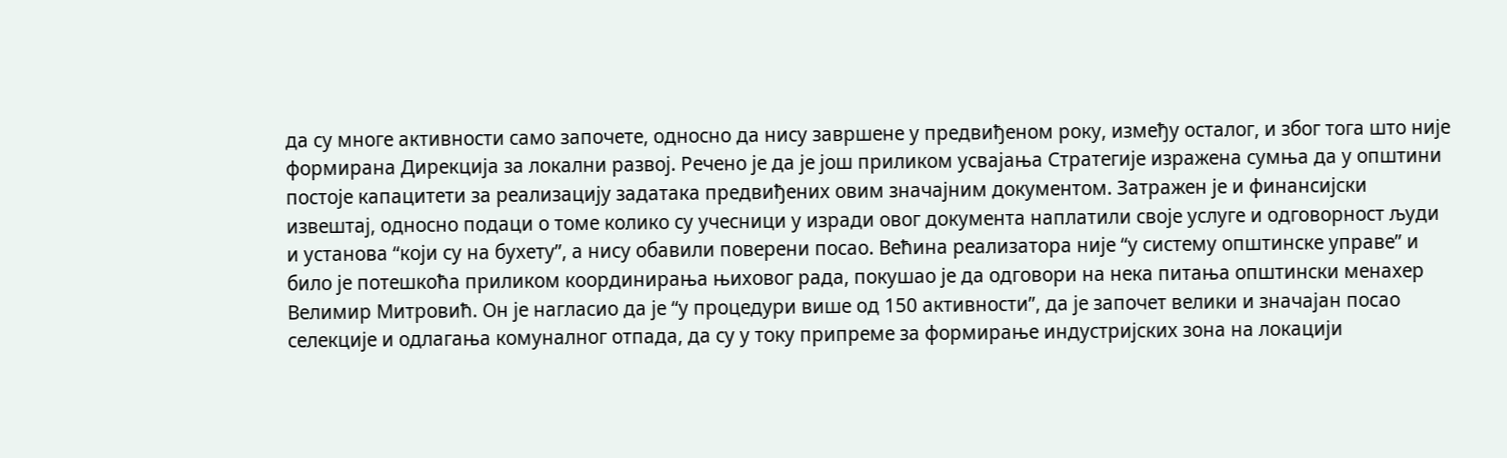да су многе активности само започете, односно да нису завршене у предвиђеном року, између осталог, и због тога што није формирана Дирекција за локални развој. Речено је да је још приликом усвајања Стратегије изражена сумња да у општини постоје капацитети за реализацију задатака предвиђених овим значајним документом. Затражен је и финансијски извештај, односно подаци о томе колико су учесници у изради овог документа наплатили своје услуге и одговорност људи и установа “који су на буxету”, а нису обавили поверени посао. Већина реализатора није “у систему општинске управе” и било је потешкоћа приликом координирања њиховог рада, покушао је да одговори на нека питања општински менаxер Велимир Митровић. Он је нагласио да је “у процедури више од 150 активности”, да је започет велики и значајан посао селекције и одлагања комуналног отпада, да су у току припреме за формирање индустријских зона на локацији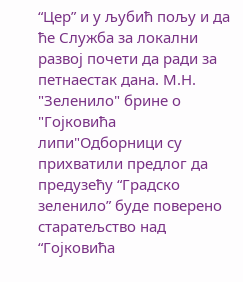“Цер” и у љубић пољу и да ће Служба за локални развој почети да ради за петнаестак дана. М.Н. "Зеленило" брине о "Гојковића липи"Одборници су прихватили предлог да предузећу “Градско зеленило” буде поверено старатељство над “Гојковића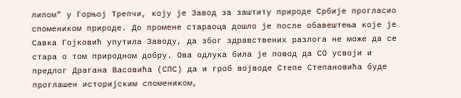липом” у Горњој Трепчи, коју је Завод за заштиту природе Србије прогласио спомеником природе. До промене стараоца дошло је после обавештења које је Савка Гојковић упутила Заводу, да због здравствених разлога не може да се стара о том природном добру. Ова одлука била је повод да СО усвоји и предлог Драгана Васовића (СПС) да и гроб војводе Степе Степановића буде проглашен историјским спомеником,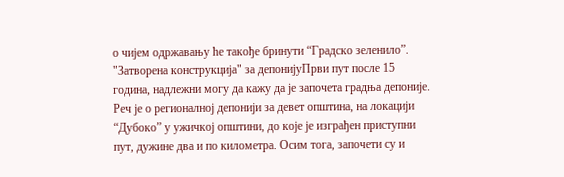о чијем одржавању ће такође бринути “Градско зеленило”. "Затворена конструкција" за депонијуПрви пут после 15 година, надлежни могу да кажу да је започета градња депоније. Реч је о регионалној депонији за девет општина, на локацији “Дубоко” у ужичкој општини, до које је изграђен приступни пут, дужине два и по километра. Осим тога, започети су и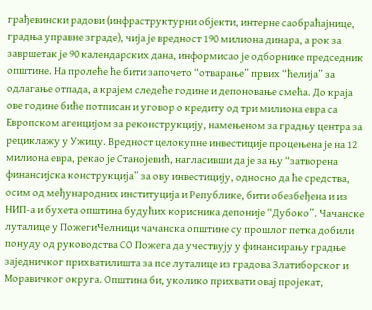грађевински радови (инфраструктурни објекти, интерне саобраћајнице, градња управне зграде), чија је вредност 190 милиона динара, а рок за завршетак је 90 календарских дана, информисао је одборнике председник општине. На пролеће ће бити започето “отварање” првих “ћелија” за одлагање отпада, а крајем следеће године и депоновање смећа. До краја ове године биће потписан и уговор о кредиту од три милиона евра са Европском агенцијом за реконструкцију, намењеном за градњу центра за рециклажу у Ужицу. Вредност целокупне инвестиције процењена је на 12 милиона евра, рекао је Станојевић, нагласивши да је за њу “затворена финансијска конструкција” за ову инвестицију, односно да ће средства, осим од међународних институција и Републике, бити обезбеђена и из НИП-а и буxета општина будућих корисника депоније “Дубоко”. Чачанске луталице у ПожегиЧелници чачанска општине су прошлог петка добили понуду од руководства СО Пожега да учествују у финансирању градње заједничког прихватилишта за псе луталице из градова Златиборског и Моравичког округа. Општина би, уколико прихвати овај пројекат,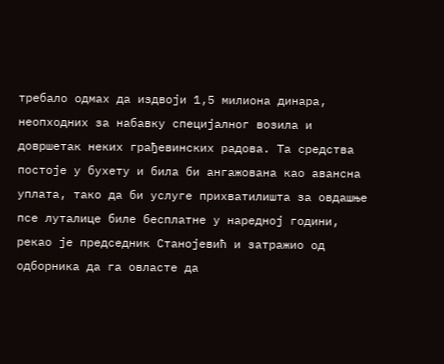требало одмах да издвоји 1,5 милиона динара, неопходних за набавку специјалног возила и довршетак неких грађевинских радова. Та средства постоје у буxету и била би ангажована као авансна уплата, тако да би услуге прихватилишта за овдашње псе луталице биле бесплатне у наредној години, рекао је председник Станојевић и затражио од одборника да га овласте да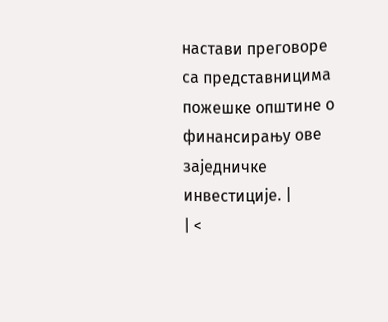настави преговоре са представницима пожешке општине о финансирању ове заједничке инвестиције. |
| <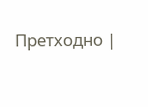Претходно |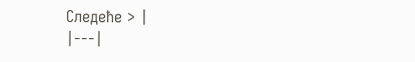Следеће > |
|---|